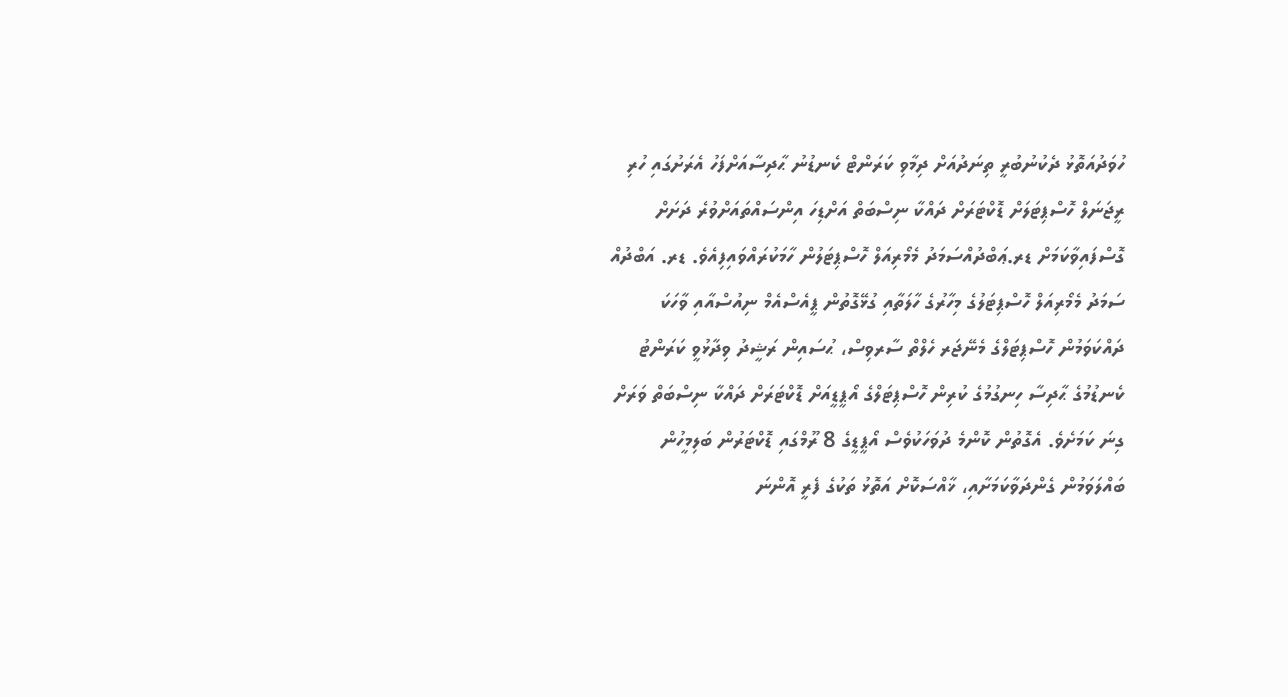ހުވަދުއަތޮޅު ދެކުނުބުރީ ތިނަދުއަށް ދިމާވި ކަރަންޓް ކެނޑުނު ޙާދިސާއަށްފަހު އެރަށުގައި ހުރި ރީޖަނަލް ހޮސްޕިޓަލަށް ޑޮކްޓަރަށް ދައްކާ ނިސްބަތް އަށްޑިހަ އިންސައްތައަށްވުރެ ދަށަށް ގޮސްފައިވާކަމަށް ޑރ.ޢަބްދުއްސަމަދު މެމޯރިއަލް ހޮސްޕިޓަލުން ހާމަކުރައްވައިފިއެވެ. ޑރ. އަބްދުއް ސަމަދު މެމޯރިއަލް ހޮސްޕިޓަލުގެ މިހާރުގެ ހާލަތާއި ގުޅޭގޮތުން ޕީއެސްއެމް ނިއުސްއާއި ވާހަކަ ދައްކަވަމުން ހޮސްޕިޓަލްގެ މެނޭޖަރ ހެލްތް ސާރވިސް، ޙުސައިން ރަޝީދު ވިދާޅުވީ ކަރަންޓު ކެނޑުމުގެ ޙާދިސާ ހިނގުމުގެ ކުރިން ހޮސްޕިޓަލްގެ އޯޕީޑީއަށް ޑޮކްޓަރަށް ދައްކާ ނިސްބަތް ވަރަށް ގިނަ ކަމަށެވެ. އެގޮތުން ކޮންމެ ދުވަހަކުވެސް އޯޕީޑީގެ 8 ރޫމްގައި ޑޮކްޓަރުން ބަލިމީހުން ބައްލަވަމުން ގެންދަވާކަމަށާއި، ޚާއްސަކޮށް އަތޮޅު ތަކުގެ ފެރީ އޮންނަ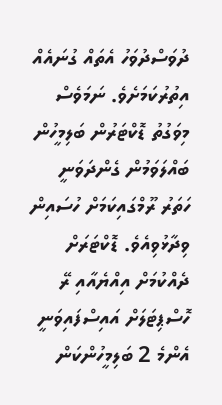ދުވަސްދުވަހު އެތައް ގުނައެއް އިތުރުކަމަށެވެ. ނަމަވެސް މިވަގުތު ޑޮކްޓަރުން ބަލިމީހުން ބައްލަވަމުން ގެންދަވަނީ ހަތަރު ރޫމްގައިކަމަށް ހުސައިން ވިދާޅުވިއެވެ. ޑޮކްޓަރަށް ދެއްކުމަށް އިއްޔެއާއި ރޭ ހޮސްޕިޓަލަށް އައިސްފައިވަނީ އެންމެ 2 ބަލިމީހުންކަން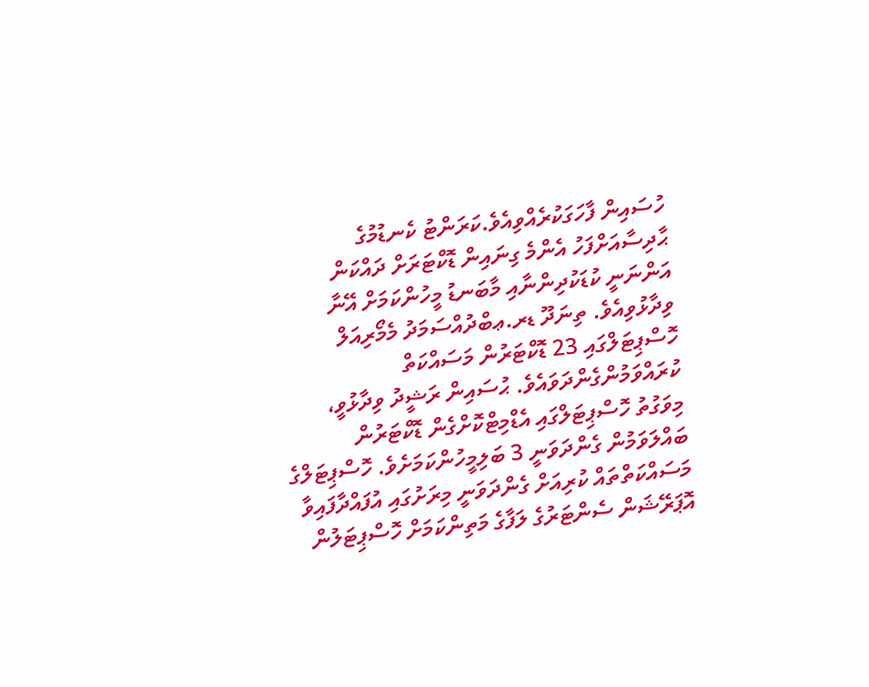ހުސައިން ފާހަގަކުރެއްވިއެވެ.ކަރަންޓު ކެނޑުމުގެ ޙާދިސާއަށްފަހު އެންމެ ގިނައިން ޑޮކްޓަރަށް ދައްކަން އަންނަނީ ކުޑަކުދިންނާއި މާބަނޑު މީހުންކަމަށް އޭނާ ވިދާޅުވިއެވެ. ތިނަދޫ ޑރ.ޢބްދުއްސަމަދު މެމޯރިއަލް ހޮސްޕިޓަލްގައި 23 ޑޮކްޓަރުން މަސައްކަތް ކުރައްވަމުންގެންދަވައެވެ. ޙުސައިން ރަޝީދު ވިދާޅުވީ، މިވަގުތު ހޮސްޕިޓަލްގައި އެޑްމިޓްކޮށްގެން ޑޮކްޓަރުން ބައްލަވަމުން ގެންދަވަނީ 3 ބަލިމީހުންކަމަށެވެ. ހޮސްޕިޓަލްގެ މަސައްކަތްތައް ކުރިއަށް ގެންދަވަނީ މިރަށުގައި އުފައްދާފައިވާ އޮޕަރޭޝަން ސެންޓަރުގެ ލަފާގެ މަތިންކަމަށް ހޮސްޕިޓަލުން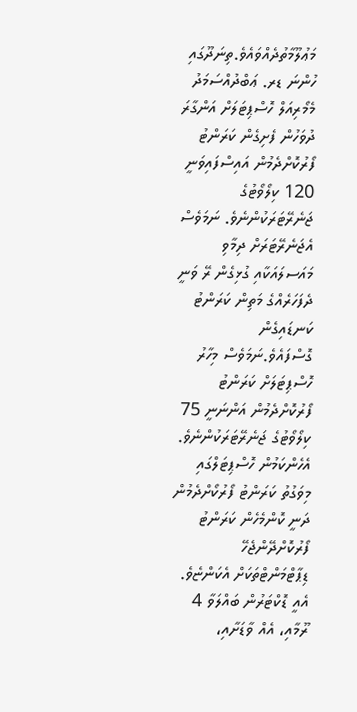މަޢުލޫމާތުދެއްވައެވެ.ތިނަދޫގައި ހުންނަ ޑރ. ޢަބްދުއްސަމަދު މެމޯރިއަލް ހޮސްޕިޓަލަށް އަންގާރަ ދުވަހުން ފެށިގެން ކަރަންޓު ފޯރުކޮށްދެމުން އައިސްފައިވަނީ 120 ކިލޯވޯޓުގެ ޖަނެރޭޓަރަކުންނެވެ. ނަމަވެސް އެޖަނެރޭޓަރަށް ދިމާވި މައަސލައަކާއި ގުޅިގެން ރޭ ވަނީ ދެފަހަރެއްގެ މަތިން ކަރަންޓު ކަނޑައިގެން ގޮސްފައެވެ.ނަމަވެސް މިހާރު ހޮސްޕިޓަލަށް ކަރަންޓު ފޯރުކޮށްދެމުން އަންނަނީ 75 ކިލޯވޯޓުގެ ޖަނެރޭޓަރަކުންނެވެ. އެހެންކަމުން ހޮސްޕިޓަލްގައި މިވަގުތު ކަރަންޓު ފޯރުކޯށްދެމުން ދަނީ ކޮންމެހެން ކަރަންޓު ފޯރުކޮށްދޭންޖެހޭ ޑިޕާޓްމަންޓްތަކަށް އެކަންޏެވެ. އެއީ ޑޮކްޓަރުން ބައްލަވާ 4 ރޫމާއި، އެއް ވާޑަށާއި،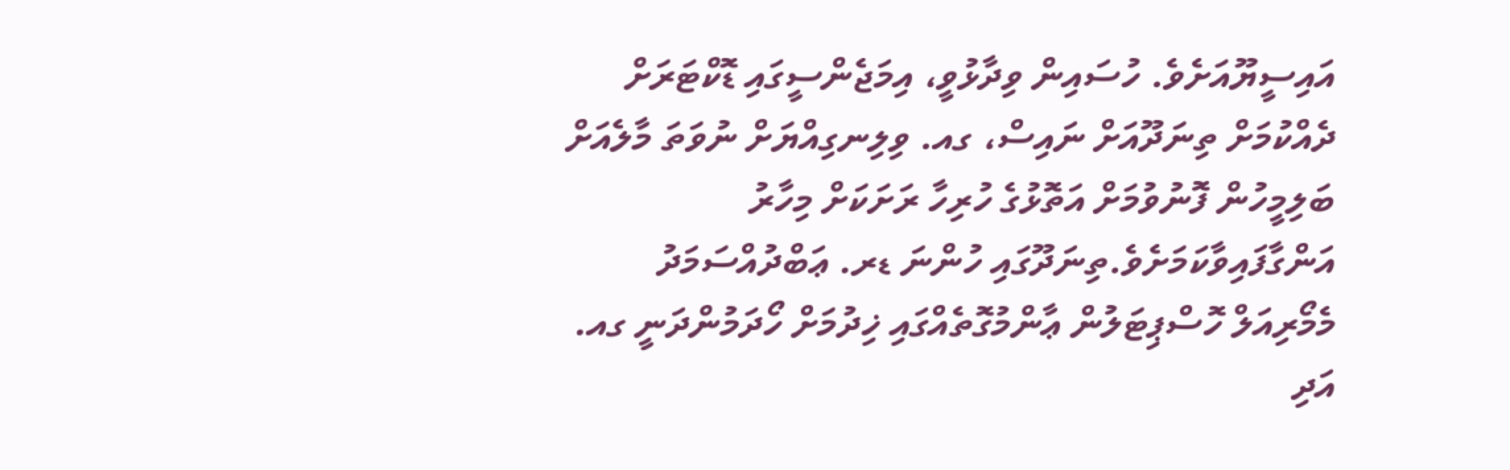އައިސީޔޫއަށެވެ. ހުސައިން ވިދާޅުވީ، އިމަޖެންސީގައި ޑޮކްޓަރަށް ދެއްކުމަށް ތިނަދޫއަށް ނައިސް، ގއ. ވިލިނގިއްޔަށް ނުވަތަ މާލެއަށް ބަލިމީހުން ފޮނުވުމަށް އަތޮޅުގެ ހުރިހާ ރަށަކަށް މިހާރު އަންގާފައިވާކަމަށެވެ.ތިނަދޫގައި ހުންނަ ޑރ. ޢަބްދުއްސަމަދު މެމޯރިއަލް ހޮސްޕިޓަލުން ޢާންމުގޮތެއްގައި ޚިދުމަށް ހޯދަމުންދަނީ ގއ. އަދި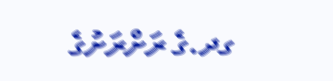ގދ.ގެ ރަށްރަށުގެ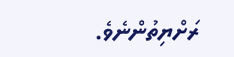ރަށްޔިތުންނެވެ.